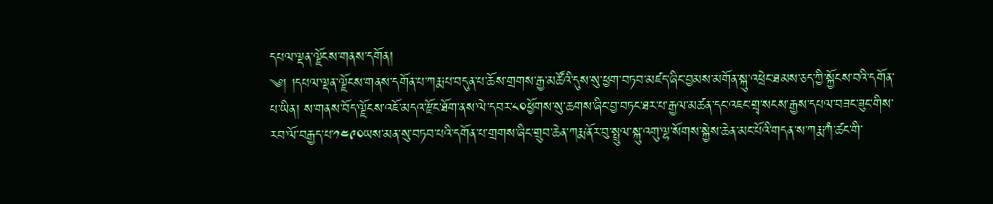དཔལ་ལྡན་ལྗོངས་གནས་དགོན།
༄། །དཔལ་ལྡན་ལྗོངས་གནས་དགོན་པ་ཀརྨ་པ་བདུན་པ་ཆོས་གྲགས་རྒྱ་མཚོའི་དུས་སུ་ཕྱག་བཏབ་མཛད་ཞིང་བྱམས་མགོན་སྐུ་འཕྲེང་ཐམས་ཅད་ཀྱི་སྐྱོངས་བའི་དགོན་པ་ཡིན། ས་གནས་བོད་ལྗོངས་འཇོ་མདའ་རྫོང་ཐོག་ནས་ལེ་དབར་༨༠ཕྱོགས་སུ་ཆགས་ཞིང་བྱ་བཏང་ཐར་པ་རྒྱལ་མཚན་དང་འཇང་གྲྭ་སངས་རྒྱས་དཔལ་བཟང་ཟུང་གིས་རབ་ལོ་བརྒྱད་པ་༡༤༩༠ཡས་མན་སུ་བཏབ་པའི་དགོན་པ་གྲགས་ཞིང་གྲུབ་ཆེན་ཀརྨ་ནོར་བུ་སྤྲུལ་སྐུ་འགུ་ལྷ་སོགས་སྐྱེས་ཆེན་མང་པོའི་གདན་ས་ཀརྨ་ཀཾ་ཚང་གི་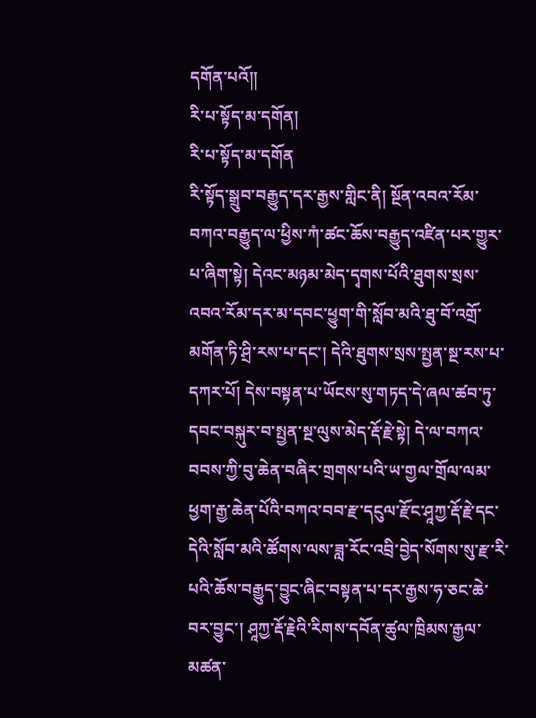དགོན་པའོ།།
རི་པ་སྟོད་མ་དགོན།
རི་པ་སྟོད་མ་དགོན
རི་སྟོད་སྒྲུབ་བརྒྱུད་དར་རྒྱས་གླིང་ནི། སྔོན་འབའ་རོམ་བཀའ་བརྒྱུད་ལ་ཕྱིས་ཀཾ་ཚང་ཆོས་བརྒྱུད་འཛིན་པར་གྱུར་པ་ཞིག་སྟེ། དེའང་མཉམ་མེད་དྭགས་པོའི་ཐུགས་སྲས་འབའ་རོམ་དར་མ་དབང་ཕྱུག་གི་སློབ་མའི་ཐུ་བོ་འགྲོ་མགོན་ཏི་ཤྲི་རས་པ་དང་། དེའི་ཐུགས་སྲས་སྤྱན་སྔ་རས་པ་དཀར་པོ། དེས་བསྟན་པ་ཡོངས་སུ་གཏད་དེ་ཞལ་ཚབ་ཏུ་དབང་བསྐུར་བ་སྤྱན་སྔ་ལུས་མེད་རྡོ་རྗེ་སྟེ། དེ་ལ་བཀའ་བབས་ཀྱི་བུ་ཆེན་བཞིར་གྲགས་པའི་ཡ་གྱལ་གྲོལ་ལམ་ཕྱག་རྒྱ་ཆེན་པོའི་བཀའ་བབ་རྫ་དངུལ་རྫོང་ཤཱཀྱ་རྡོ་རྗེ་དང་དེའི་སློབ་མའི་ཚོགས་ལས་ཟླ་རོང་འབྲི་བྱེད་སོགས་སུ་རྫ་རི་པའི་ཆོས་བརྒྱུད་བྱུང་ཞིང་བསྟན་པ་དར་རྒྱས་ཧ་ཅང་ཆེ་བར་བྱུང་། ཤཱཀྱ་རྡོ་རྗེའི་རིགས་དབོན་ཚུལ་ཁྲིམས་རྒྱལ་མཚན་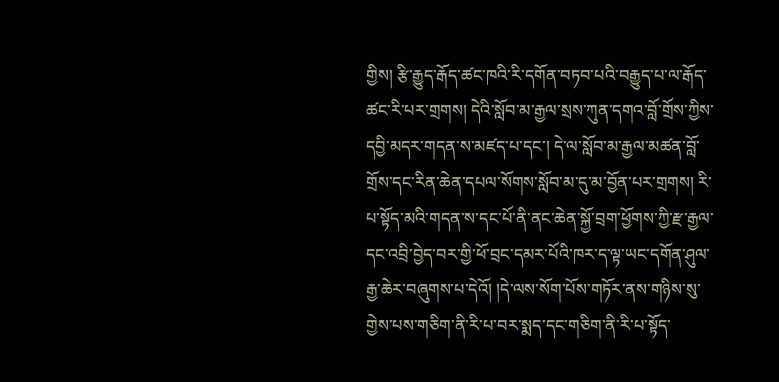གྱིས། རྩི་རྒྱུད་རྒོད་ཚང་ཁའི་རི་དགོན་བཏབ་པའི་བརྒྱུད་པ་ལ་རྒོད་ཚང་རི་པར་གྲགས། དེའི་སློབ་མ་རྒྱལ་སྲས་ཀུན་དགའ་བློ་གྲོས་ཀྱིས་དབྱི་མདར་གདན་ས་མཛད་པ་དང་། དེ་ལ་སློབ་མ་རྒྱལ་མཚན་བློ་གྲོས་དང་རིན་ཆེན་དཔལ་སོགས་སློབ་མ་དུ་མ་བྱོན་པར་གྲགས། རི་པ་སྟོད་མའི་གདན་ས་དང་པོ་ནི་ནང་ཆེན་སྐྱོ་བྲག་ཕྱོགས་ཀྱི་རྫ་རྒྱལ་དང་འབྲི་བྱེད་བར་གྱི་ཕོ་བྲང་དམར་པོའི་ཁར་ད་ལྟ་ཡང་དགོན་ཤུལ་རྒྱ་ཆེར་བཞུགས་པ་དེའོ། །དེ་ལས་སོག་པོས་གཏོར་ནས་གཉིས་སུ་གྱེས་པས་གཅིག་ནི་རི་པ་བར་སྨད་དང་གཅིག་ནི་རི་པ་སྟོད་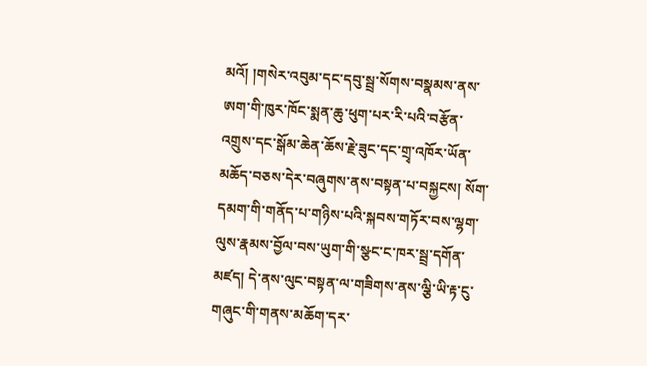མའོ། །གསེར་འབུམ་དང་དབུ་སྦྲ་སོགས་བསྣམས་ནས་ཨག་གི་ཁུར་ཁོང་སྨན་ཆུ་ཕུག་པར་རི་པའི་བརྩོན་འགྲུས་དང་སྒོམ་ཆེན་ཆོས་རྗེ་ཟུང་དང་གྲྭ་འཁོར་ཡོན་མཆོད་བཅས་དེར་བཞུགས་ནས་བསྟན་པ་བསྐྱངས། སོག་དམག་གི་གནོད་པ་གཉིས་པའི་སྐབས་གཏོར་བས་ལྷག་ལུས་རྣམས་བྱོལ་བས་ཡུག་གི་སྩང་ང་ཁར་སྦྲ་དགོན་མཛད། དེ་ནས་ལུང་བསྟན་ལ་གཟིགས་ནས་ལྕི་ཡི་རྟ་ངུ་གཞུང་གི་གནས་མཆོག་དར་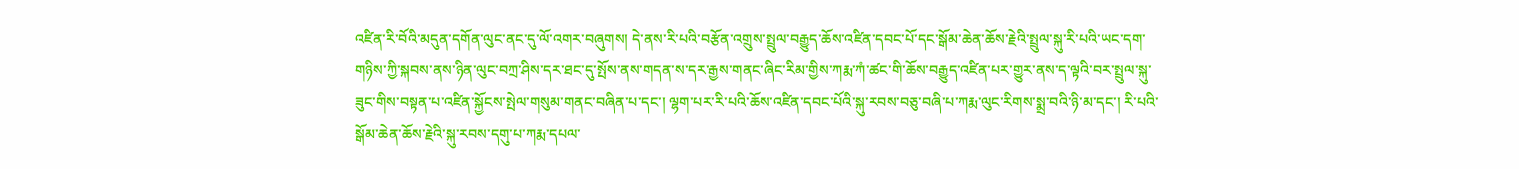འཛིན་རི་བོའི་མདུན་དགོན་ལུང་ནང་དུ་ལོ་འགར་བཞུགས། དེ་ནས་རི་པའི་བརྩོན་འགྲུས་སྤྲུལ་བརྒྱུད་ཆོས་འཛིན་དབང་པོ་དང་སྒོམ་ཆེན་ཆོས་རྗེའི་སྤྲུལ་སྐུ་རི་པའི་ཡང་དག་གཉིས་ཀྱི་སྐབས་ནས་ཉིན་ལུང་བཀྲ་ཤིས་དར་ཐང་དུ་སྤོས་ནས་གདན་ས་དར་རྒྱས་གནང་ཞིང་རིམ་གྱིས་ཀརྨ་ཀཾ་ཚང་གི་ཆོས་བརྒྱུད་འཛིན་པར་གྱུར་ནས་ད་ལྟའི་བར་སྤྲུལ་སྐུ་ཟུང་གིས་བསྟན་པ་འཛིན་སྐྱོངས་སྤེལ་གསུམ་གནང་བཞིན་པ་དང་། ལྷག་པར་རི་པའི་ཆོས་འཛིན་དབང་པོའི་སྐུ་རབས་བཅུ་བཞི་པ་ཀརྨ་ལུང་རིགས་སྨྲ་བའི་ཉི་མ་དང་། རི་པའི་སྒོམ་ཆེན་ཆོས་རྗེའི་སྐུ་རབས་དགུ་པ་ཀརྨ་དཔལ་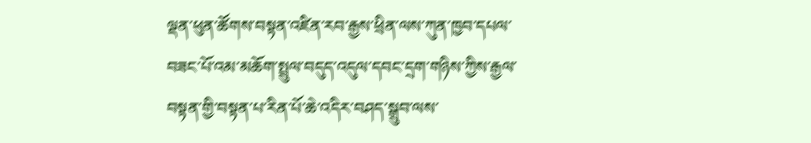ལྡན་ཕུན་ཚོགས་བསྟན་འཛིན་རབ་རྒྱས་ཕྲིན་ལས་ཀུན་ཁྱབ་དཔལ་བཟང་པོ་འམ་མཆོག་སྤྲུལ་བདུད་འདུལ་དབང་དྲག་གཉིས་ཀྱིས་རྒྱལ་བསྟན་གྱི་བསྟན་པ་རིན་པོ་ཆེ་འདིར་བཤད་སྒྲུབ་ལས་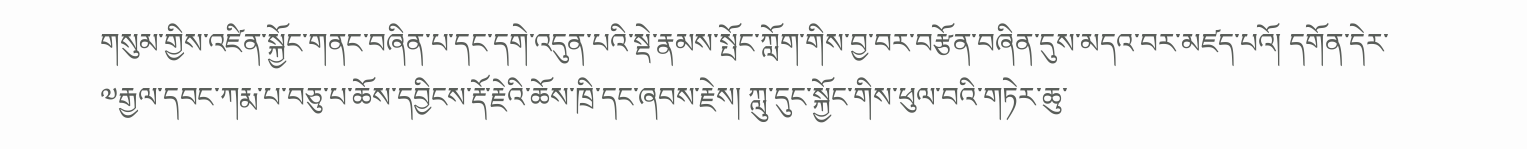གསུམ་གྱིས་འཛིན་སྐྱོང་གནང་བཞིན་པ་དང་དགེ་འདུན་པའི་སྡེ་རྣམས་སྤོང་ཀློག་གིས་བྱ་བར་བརྩོན་བཞིན་དུས་མདའ་བར་མཛད་པའོ། དགོན་དེར་༧རྒྱལ་དབང་ཀརྨ་པ་བཅུ་པ་ཆོས་དབྱིངས་རྡོ་རྗེའི་ཆོས་ཁྲི་དང་ཞབས་རྗེས། ཀླུ་དུང་སྐྱོང་གིས་ཕུལ་བའི་གཏེར་ཆུ་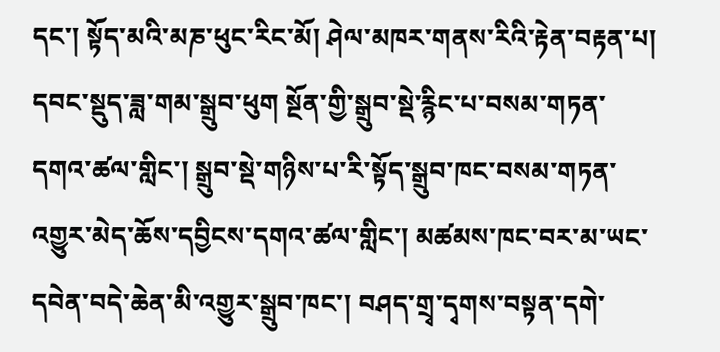དང་། སྟོད་མའི་མཎ་ཕུང་རིང་མོ། ཤེལ་མཁར་གནས་རིའི་རྟེན་བརྟན་པ། དབང་སྡུད་ཟླ་གམ་སྒྲུབ་ཕུག སྔོན་གྱི་སྒྲུབ་སྡེ་རྙིང་པ་བསམ་གཏན་དགའ་ཚལ་གླིང་། སྒྲུབ་སྡེ་གཉིས་པ་རི་སྟོད་སྒྲུབ་ཁང་བསམ་གཏན་འགྱུར་མེད་ཆོས་དབྱིངས་དགའ་ཚལ་གླིང་། མཚམས་ཁང་བར་མ་ཡང་དབེན་བདེ་ཆེན་མི་འགྱུར་སྒྲུབ་ཁང་། བཤད་གྲྭ་དྭགས་བསྟན་དགེ་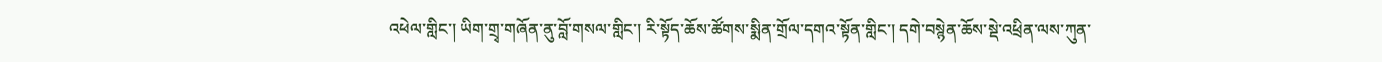འཕེལ་གླིང་། ཡིག་གྲྭ་གཞོན་ནུ་བློ་གསལ་གླིང་། རི་སྟོད་ཆོས་ཚོགས་སྨིན་གྲོལ་དགའ་སྟོན་གླིང་། དགེ་བསྙེན་ཆོས་སྡེ་འཕྲིན་ལས་ཀུན་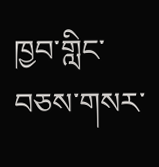ཁྱབ་གླིང་བཅས་གསར་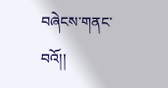བཞེངས་གནང་བའོ།།